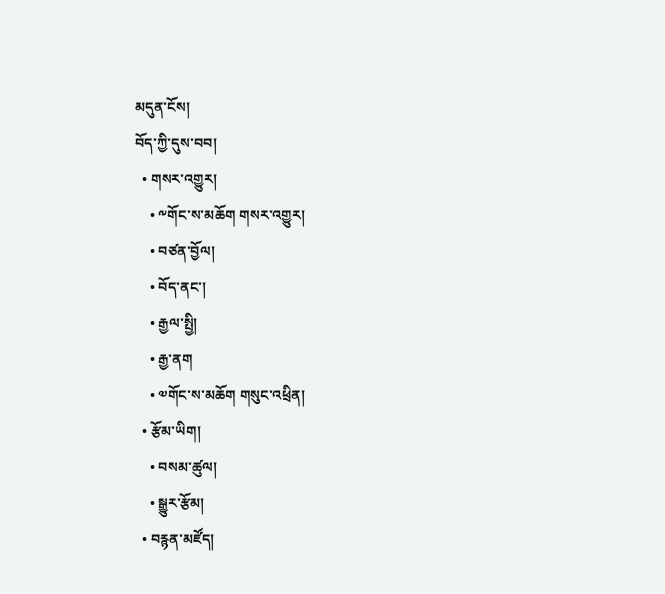མདུན་ངོས།
བོད་ཀྱི་དུས་བབ།
  • གསར་འགྱུར།
    • ༸གོང་ས་མཆོག གསར་འགྱུར།
    • བཙན་བྱོལ།
    • བོད་ནང་།
    • རྒྱལ་སྤྱི།
    • རྒྱ་ནག
    • ༧གོང་ས་མཆོག གསུང་འཕྲིན།
  • རྩོམ་ཡིག།
    • བསམ་ཚུལ།
    • སྒྱུར་རྩོམ།
  • བརྙན་མཛོད།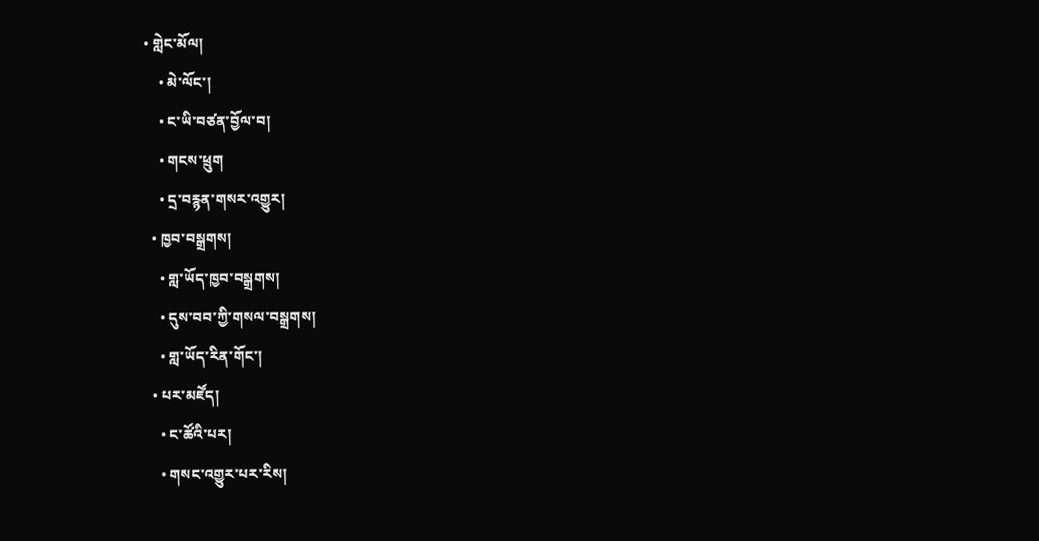• གླེང་མོལ།
    • མེ་ལོང་།
    • ང་ཡི་བཙན་བྱོལ་བ།
    • གངས་ཕྲུག
    • དྲ་བརྙན་གསར་འགྱུར།
  • ཁྱབ་བསྒྲགས།
    • གླ་ཡོད་ཁྱབ་བསྒྲགས།
    • དུས་བབ་ཀྱི་གསལ་བསྒྲགས།
    • གླ་ཡོད་རིན་གོང་།
  • པར་མཛོད།
    • ང་ཚོའི་པར།
    • གསང་འགྱུར་པར་རིས།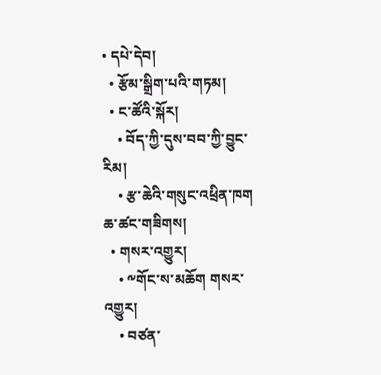• དཔེ་དེབ།
  • རྩོམ་སྒྲིག་པའི་གཏམ།
  • ང་ཚོའི་སྐོར།
    • བོད་ཀྱི་དུས་བབ་ཀྱི་བྱུང་རིམ།
    • རྩ་ཆེའི་གསུང་འཕྲིན་ཁག
ཆ་ཚང་གཟིགས།
  • གསར་འགྱུར།
    • ༸གོང་ས་མཆོག གསར་འགྱུར།
    • བཙན་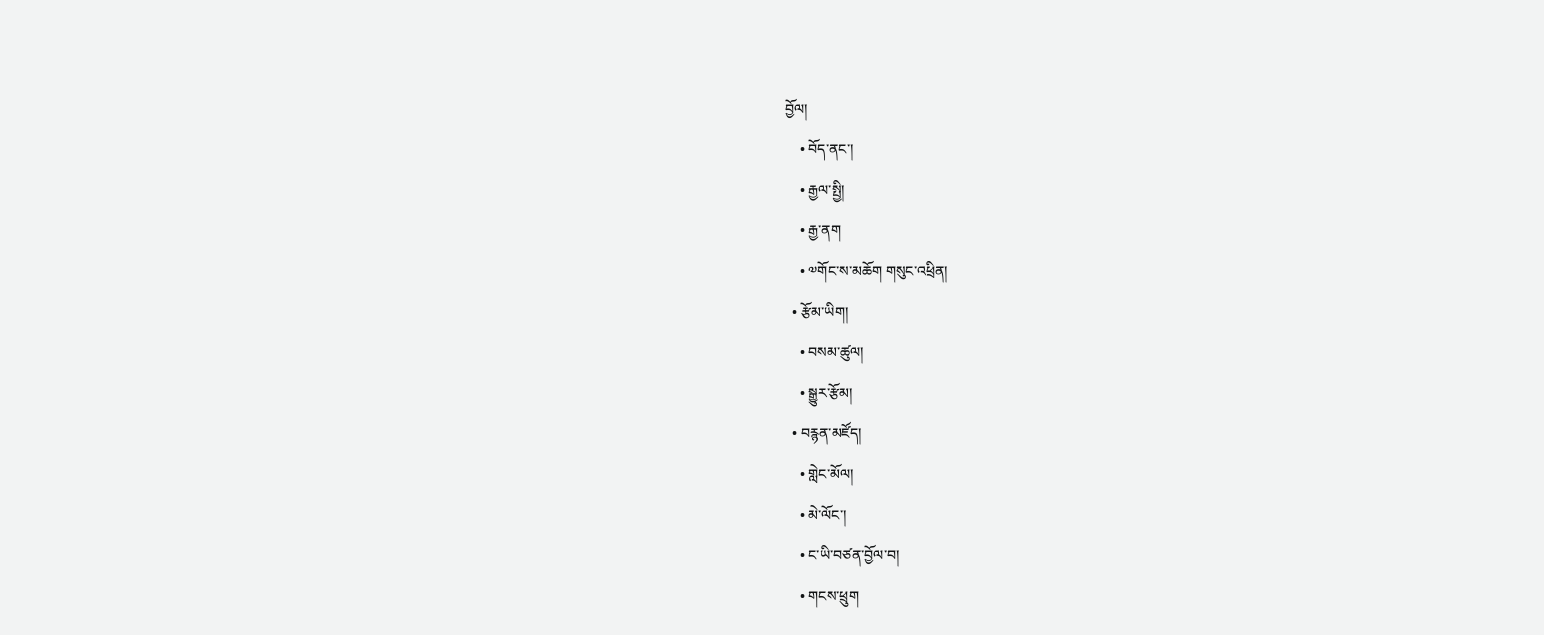བྱོལ།
    • བོད་ནང་།
    • རྒྱལ་སྤྱི།
    • རྒྱ་ནག
    • ༧གོང་ས་མཆོག གསུང་འཕྲིན།
  • རྩོམ་ཡིག།
    • བསམ་ཚུལ།
    • སྒྱུར་རྩོམ།
  • བརྙན་མཛོད།
    • གླེང་མོལ།
    • མེ་ལོང་།
    • ང་ཡི་བཙན་བྱོལ་བ།
    • གངས་ཕྲུག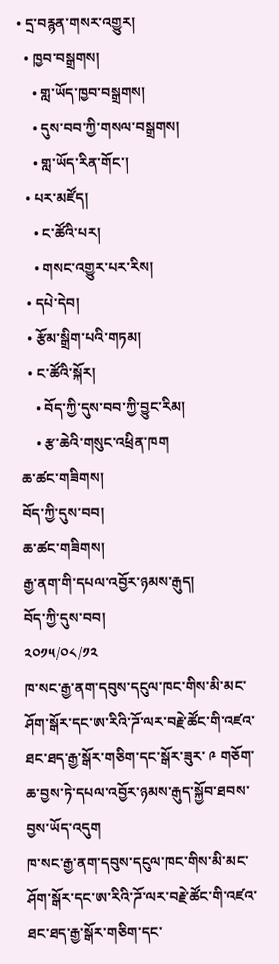• དྲ་བརྙན་གསར་འགྱུར།
  • ཁྱབ་བསྒྲགས།
    • གླ་ཡོད་ཁྱབ་བསྒྲགས།
    • དུས་བབ་ཀྱི་གསལ་བསྒྲགས།
    • གླ་ཡོད་རིན་གོང་།
  • པར་མཛོད།
    • ང་ཚོའི་པར།
    • གསང་འགྱུར་པར་རིས།
  • དཔེ་དེབ།
  • རྩོམ་སྒྲིག་པའི་གཏམ།
  • ང་ཚོའི་སྐོར།
    • བོད་ཀྱི་དུས་བབ་ཀྱི་བྱུང་རིམ།
    • རྩ་ཆེའི་གསུང་འཕྲིན་ཁག
ཆ་ཚང་གཟིགས།
བོད་ཀྱི་དུས་བབ།
ཆ་ཚང་གཟིགས།
རྒྱ་ནག་གི་དཔལ་འབྱོར་ཉམས་རྒུད།
བོད་ཀྱི་དུས་བབ།
༢༠༡༥/༠༨/༡༢
ཁ་སང་རྒྱ་ནག་དབུས་དངུལ་ཁང་གིས་མི་མང་ཤོག་སྒོར་དང་ཨ་རིའི་ཌོ་ལར་བརྗེ་ཚོང་གི་འཛའ་ཐང་ཐད་རྒྱ་སྒོར་གཅིག་དང་སྒོར་ཟུར་ ༩ གཅོག་ཆ་བྱས་ཏེ་དཔལ་འབྱོར་ཉམས་རྒུད་སྐྱོབ་ཐབས་བྱས་ཡོད་འདུག
ཁ་སང་རྒྱ་ནག་དབུས་དངུལ་ཁང་གིས་མི་མང་ཤོག་སྒོར་དང་ཨ་རིའི་ཌོ་ལར་བརྗེ་ཚོང་གི་འཛའ་ཐང་ཐད་རྒྱ་སྒོར་གཅིག་དང་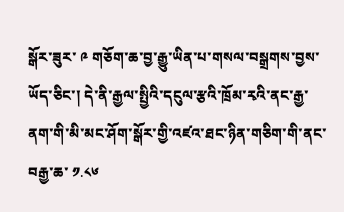སྒོར་ཟུར་ ༩ གཅོག་ཆ་བྱ་རྒྱུ་ཡིན་པ་གསལ་བསྒྲགས་བྱས་ཡོད་ཅིང་། དེ་ནི་རྒྱལ་སྤྱིའི་དངུལ་རྩའི་ཁྲོམ་རྭའི་ནང་རྒྱ་ནག་གི་མི་མང་ཤོག་སྒོར་གྱི་འཛའ་ཐང་ཉིན་གཅིག་གི་ནང་བརྒྱ་ཆ་ ༡.༨༦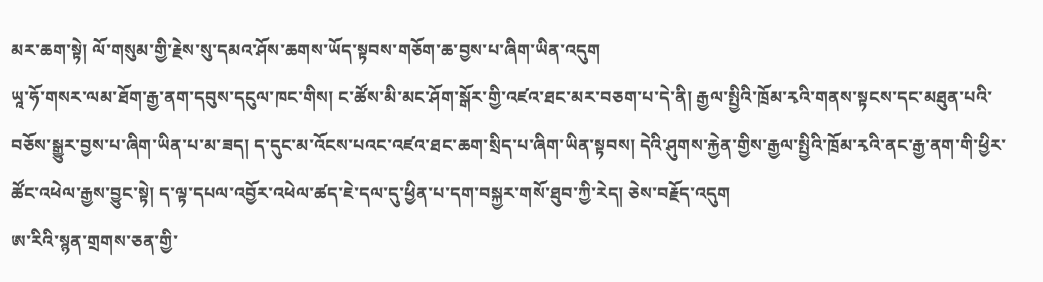མར་ཆག་སྟེ། ལོ་གསུམ་གྱི་རྗེས་སུ་དམའ་ཤོས་ཆགས་ཡོད་སྟབས་གཅོག་ཆ་བྱས་པ་ཞིག་ཡིན་འདུག
ཡཱ་ཧོ་གསར་ལམ་ཐོག་རྒྱ་ནག་དབུས་དངུལ་ཁང་གིས། ང་ཚོས་མི་མང་ཤོག་སྒོར་གྱི་འཛའ་ཐང་མར་བཅག་པ་དེ་ནི། རྒྱལ་སྤྱིའི་ཁྲོམ་རྭའི་གནས་སྟངས་དང་མཐུན་པའི་བཅོས་སྒྱུར་བྱས་པ་ཞིག་ཡིན་པ་མ་ཟད། ད་དུང་མ་འོངས་པའང་འཛའ་ཐང་ཆག་སྲིད་པ་ཞིག་ཡིན་སྟབས། དེའི་ཤུགས་རྐྱེན་གྱིས་རྒྱལ་སྤྱིའི་ཁྲོམ་རྭའི་ནང་རྒྱ་ནག་གི་ཕྱིར་ཚོང་འཕེལ་རྒྱས་བྱུང་སྟེ། ད་ལྟ་དཔལ་འབྱོར་འཕེལ་ཚད་ཇེ་དལ་དུ་ཕྱིན་པ་དག་བསྐྱར་གསོ་ཐུབ་ཀྱི་རེད། ཅེས་བརྗོད་འདུག
ཨ་རིའི་སྙན་གྲགས་ཅན་གྱི་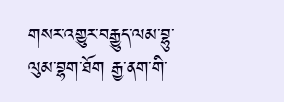གསར་འགྱུར་བརྒྱུད་ལམ་བྷུ་ལུམ་བྷག་ཐོག རྒྱ་ནག་གི་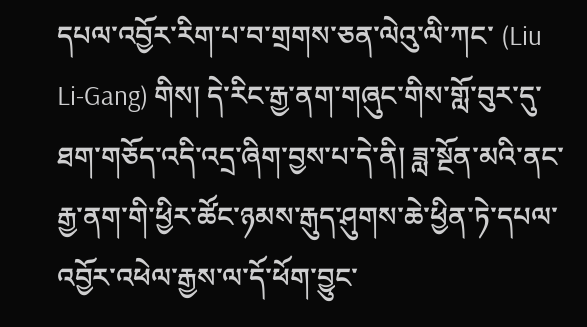དཔལ་འབྱོར་རིག་པ་བ་གྲགས་ཅན་ལེའུ་ལི་ཀང་ (Liu Li-Gang) གིས། དེ་རིང་རྒྱ་ནག་གཞུང་གིས་གློ་བུར་དུ་ཐག་གཅོད་འདི་འདྲ་ཞིག་བྱས་པ་དེ་ནི། ཟླ་སྔོན་མའི་ནང་རྒྱ་ནག་གི་ཕྱིར་ཚོང་ཉམས་རྒུད་ཤུགས་ཆེ་ཕྱིན་ཏེ་དཔལ་འབྱོར་འཕེལ་རྒྱས་ལ་དོ་ཕོག་བྱུང་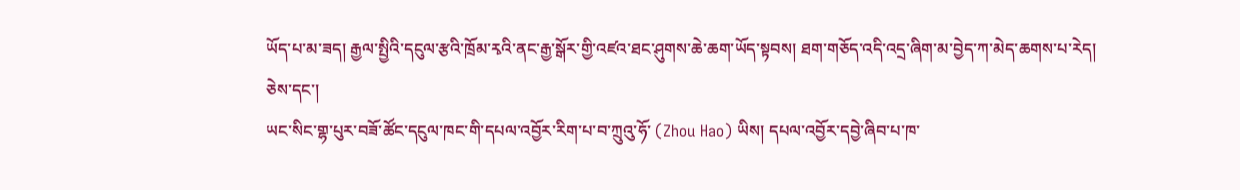ཡོད་པ་མ་ཟད། རྒྱལ་སྤྱིའི་དངུལ་རྩའི་ཁྲོམ་རྭའི་ནང་རྒྱ་སྒོར་གྱི་འཛའ་ཐང་ཤུགས་ཆེ་ཆག་ཡོད་སྟབས། ཐག་གཅོད་འདི་འདྲ་ཞིག་མ་བྱེད་ཀ་མེད་ཆགས་པ་རེད། ཅེས་དང་།
ཡང་སིང་གྷ་པུར་བཟོ་ཚོང་དངུལ་ཁང་གི་དཔལ་འབྱོར་རིག་པ་བ་ཀྲུའུ་ཧོ་ (Zhou Hao) ཡིས། དཔལ་འབྱོར་དབྱེ་ཞིབ་པ་ཁ་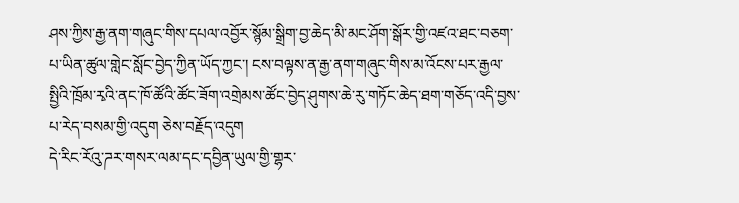ཤས་ཀྱིས་རྒྱ་ནག་གཞུང་གིས་དཔལ་འབྱོར་སྙོམ་སྒྲིག་བྱ་ཆེད་མི་མང་ཤོག་སྒོར་གྱི་འཛའ་ཐང་བཅག་པ་ཡིན་ཚུལ་གླེང་སློང་བྱེད་ཀྱིན་ཡོད་ཀྱང་། ངས་བལྟས་ན་རྒྱ་ནག་གཞུང་གིས་མ་འོངས་པར་རྒྱལ་སྤྱིའི་ཁྲོམ་རྭའི་ནང་ཁོ་ཚོའི་ཚོང་ཟོག་འགྲེམས་ཚོང་བྱེད་ཤུགས་ཆེ་རུ་གཏོང་ཆེད་ཐག་གཅོད་འདི་བྱས་པ་རེད་བསམ་གྱི་འདུག ཅེས་བརྗོད་འདུག
དེ་རིང་རོའུ་ཌར་གསར་ལམ་དང་དབྱིན་ཡུལ་གྱི་གྷར་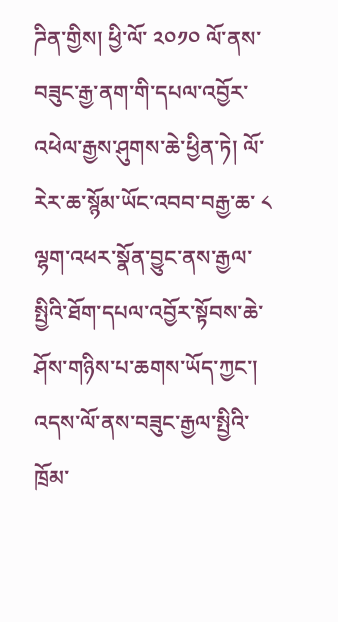ཌིན་གྱིས། ཕྱི་ལོ་ ༢༠༡༠ ལོ་ནས་བཟུང་རྒྱ་ནག་གི་དཔལ་འབྱོར་འཕེལ་རྒྱས་ཤུགས་ཆེ་ཕྱིན་ཏེ། ལོ་རེར་ཆ་སྙོམ་ཡོང་འབབ་བརྒྱ་ཆ་ ༨ ལྷག་འཕར་སྣོན་བྱུང་ནས་རྒྱལ་སྤྱིའི་ཐོག་དཔལ་འབྱོར་སྟོབས་ཆེ་ཤོས་གཉིས་པ་ཆགས་ཡོད་ཀྱང་། འདས་ལོ་ནས་བཟུང་རྒྱལ་སྤྱིའི་ཁྲོམ་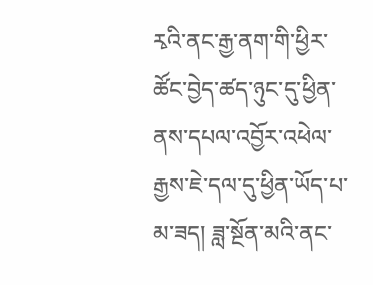རྭའི་ནང་རྒྱ་ནག་གི་ཕྱིར་ཚོང་བྱེད་ཚད་ཉུང་དུ་ཕྱིན་ནས་དཔལ་འབྱོར་འཕེལ་རྒྱས་ཇེ་དལ་དུ་ཕྱིན་ཡོད་པ་མ་ཟད། ཟླ་སྔོན་མའི་ནང་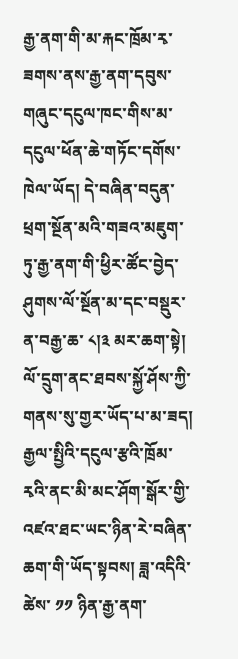རྒྱ་ནག་གི་མ་རྐང་ཁྲོམ་རྭ་ཟགས་ནས་རྒྱ་ནག་དབུས་གཞུང་དངུལ་ཁང་གིས་མ་དངུལ་ཕོན་ཆེ་གཏོང་དགོས་ཁེལ་ཡོད། དེ་བཞིན་བདུན་ཕྲག་སྔོན་མའི་གཟའ་མཇུག་ཏུ་རྒྱ་ནག་གི་ཕྱིར་ཚོང་བྱེད་ཤུགས་ལོ་སྔོན་མ་དང་བསྡུར་ན་བརྒྱ་ཆ་ ༨།༣ མར་ཆག་སྟེ། ལོ་དྲུག་ནང་ཐབས་སྐྱོ་ཤོས་ཀྱི་གནས་སུ་གྱར་ཡོད་པ་མ་ཟད། རྒྱལ་སྤྱིའི་དངུལ་རྩའི་ཁྲོམ་རྭའི་ནང་མི་མང་ཤོག་སྒོར་གྱི་འཛའ་ཐང་ཡང་ཉིན་རེ་བཞིན་ཆག་གི་ཡོད་སྟབས། ཟླ་འདིའི་ཚེས་ ༡༡ ཉིན་རྒྱ་ནག་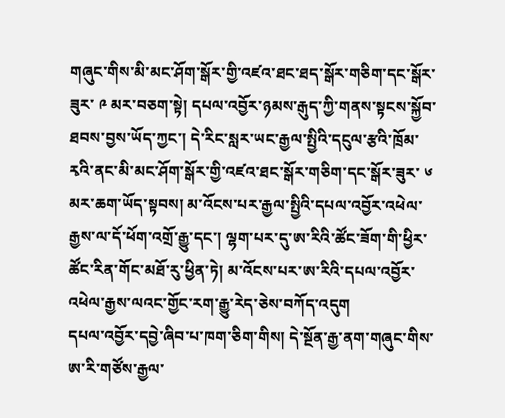གཞུང་གིས་མི་མང་ཤོག་སྒོར་གྱི་འཛའ་ཐང་ཐད་སྒོར་གཅིག་དང་སྒོར་ཟུར་ ༩ མར་བཅག་སྟེ། དཔལ་འབྱོར་ཉམས་རྒུད་ཀྱི་གནས་སྟངས་སྐྱོབ་ཐབས་བྱས་ཡོད་ཀྱང་། དེ་རིང་སླར་ཡང་རྒྱལ་སྤྱིའི་དངུལ་རྩའི་ཁྲོམ་རྭའི་ནང་མི་མང་ཤོག་སྒོར་གྱི་འཛའ་ཐང་སྒོར་གཅིག་དང་སྒོར་ཟུར་ ༦ མར་ཆག་ཡོད་སྟབས། མ་འོངས་པར་རྒྱལ་སྤྱིའི་དཔལ་འབྱོར་འཕེལ་རྒྱས་ལ་དོ་ཕོག་འགྲོ་རྒྱུ་དང་། ལྷག་པར་དུ་ཨ་རིའི་ཚོང་ཟོག་གི་ཕྱིར་ཚོང་རིན་གོང་མཐོ་རུ་ཕྱིན་ཏེ། མ་འོངས་པར་ཨ་རིའི་དཔལ་འབྱོར་འཕེལ་རྒྱས་ལའང་གྱོང་རག་རྒྱུ་རེད་ཅེས་བཀོད་འདུག
དཔལ་འབྱོར་དབྱེ་ཞིབ་པ་ཁག་ཅིག་གིས། དེ་སྔོན་རྒྱ་ནག་གཞུང་གིས་ཨ་རི་གཙོས་རྒྱལ་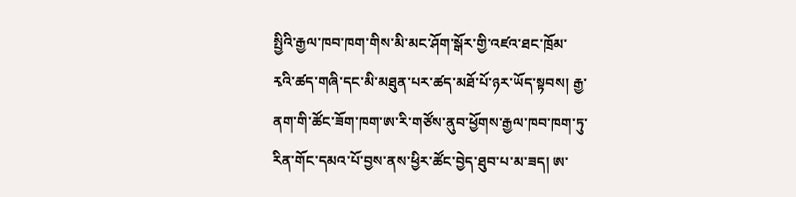སྤྱིའི་རྒྱལ་ཁབ་ཁག་གིས་མི་མང་ཤོག་སྒོར་གྱི་འཛའ་ཐང་ཁྲོམ་རྭའི་ཚད་གཞི་དང་མི་མཐུན་པར་ཚད་མཐོ་པོ་ཉར་ཡོད་སྟབས། རྒྱ་ནག་གི་ཚོང་ཟོག་ཁག་ཨ་རི་གཙོས་ནུབ་ཕྱོགས་རྒྱལ་ཁབ་ཁག་ཏུ་རིན་གོང་དམའ་པོ་བྱས་ནས་ཕྱིར་ཚོང་བྱེད་ཐུབ་པ་མ་ཟད། ཨ་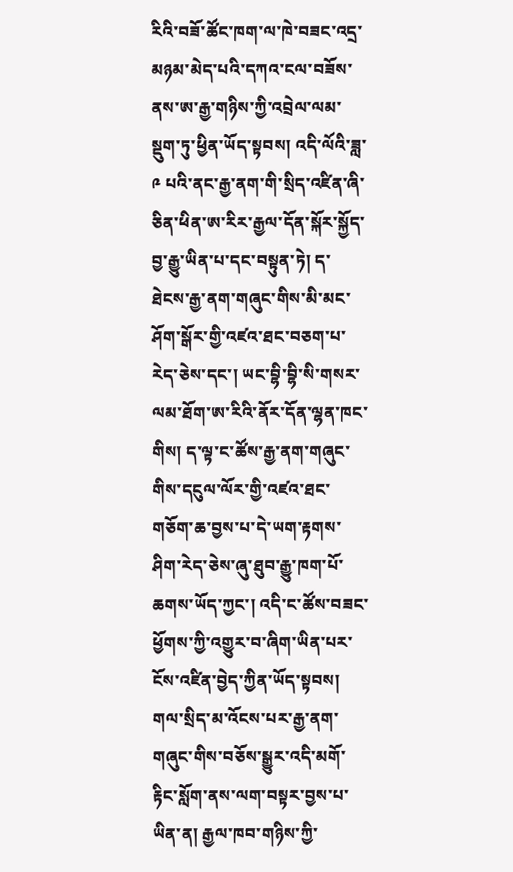རིའི་བཟོ་ཚོང་ཁག་ལ་ཁེ་བཟང་འདྲ་མཉམ་མེད་པའི་དཀའ་ངལ་བཟོས་ནས་ཨ་རྒྱ་གཉིས་ཀྱི་འབྲེལ་ལམ་སྡུག་ཏུ་ཕྱིན་ཡོད་སྟབས། འདི་ལོའི་ཟླ་ ༩ པའི་ནང་རྒྱ་ནག་གི་སྲིད་འཛིན་ཞི་ཅིན་ཕིན་ཨ་རིར་རྒྱལ་དོན་སྐོར་སྐྱོད་བྱ་རྒྱུ་ཡིན་པ་དང་བསྟུན་ཏེ། ད་ཐེངས་རྒྱ་ནག་གཞུང་གིས་མི་མང་ཤོག་སྒོར་གྱི་འཛའ་ཐང་བཅག་པ་རེད་ཅེས་དང་། ཡང་བྷི་བྷི་སི་གསར་ལམ་ཐོག་ཨ་རིའི་ནོར་དོན་ལྷན་ཁང་གིས། ད་ལྟ་ང་ཚོས་རྒྱ་ནག་གཞུང་གིས་དངུལ་ལོར་གྱི་འཛའ་ཐང་གཅོག་ཆ་བྱས་པ་དེ་ཡག་རྟགས་ཤིག་རེད་ཅེས་ཞུ་ཐུབ་རྒྱུ་ཁག་པོ་ཆགས་ཡོད་ཀྱང་། འདི་ང་ཚོས་བཟང་ཕྱོགས་ཀྱི་འགྱུར་བ་ཞིག་ཡིན་པར་ངོས་འཛིན་བྱེད་ཀྱིན་ཡོད་སྟབས། གལ་སྲིད་མ་འོངས་པར་རྒྱ་ནག་གཞུང་གིས་བཅོས་སྒྱུར་འདི་མགོ་རྟིང་སློག་ནས་ལག་བསྟར་བྱས་པ་ཡིན་ན། རྒྱལ་ཁབ་གཉིས་ཀྱི་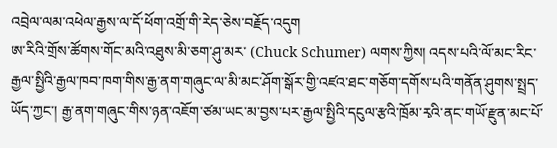འབྲེལ་ལམ་འཕེལ་རྒྱས་ལ་དོ་ཕོག་འགྲོ་གི་རེད་ཅེས་བརྗོད་འདུག
ཨ་རིའི་གྲོས་ཚོགས་གོང་མའི་འཐུས་མི་ཅག་ཤུ་མར་ (Chuck Schumer) ལགས་ཀྱིས། འདས་པའི་ལོ་མང་རིང་རྒྱལ་སྤྱིའི་རྒྱལ་ཁབ་ཁག་གིས་རྒྱ་ནག་གཞུང་ལ་མི་མང་ཤོག་སྒོར་གྱི་འཛའ་ཐང་གཅོག་དགོས་པའི་གནོན་ཤུགས་སྤྲད་ཡོད་ཀྱང་། རྒྱ་ནག་གཞུང་གིས་ཉན་འཇོག་ཙམ་ཡང་མ་བྱས་པར་རྒྱལ་སྤྱིའི་དངུལ་རྩའི་ཁྲོམ་རྭའི་ནང་གཡོ་རྫུན་མང་པོ་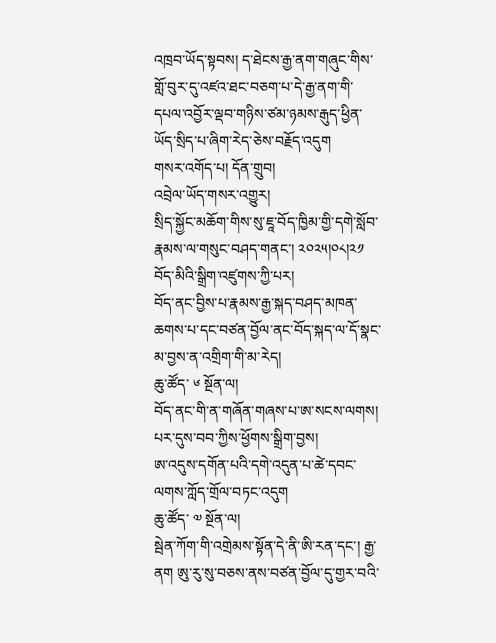འཁྲབ་ཡོད་སྟབས། ད་ཐེངས་རྒྱ་ནག་གཞུང་གིས་གློ་བུར་དུ་འཛའ་ཐང་བཅག་པ་དེ་རྒྱ་ནག་གི་དཔལ་འབྱོར་ལྡབ་གཉིས་ཙམ་ཉམས་རྒུད་ཕྱིན་ཡོད་སྲིད་པ་ཞིག་རེད་ཅེས་བརྗོད་འདུག
གསར་འགོད་པ། དོན་གྲུབ།
འབྲེལ་ཡོད་གསར་འགྱུར།
སྲིད་སྐྱོང་མཆོག་གིས་སུ་ཇཱ་བོད་ཁྱིམ་གྱི་དགེ་སློབ་རྣམས་ལ་གསུང་བཤད་གནང་། ༢༠༢༥།༠༨།༢༡ བོད་མིའི་སྒྲིག་འཛུགས་ཀྱི་པར།
བོད་ནང་བྱིས་པ་རྣམས་རྒྱ་སྐད་བཤད་མཁན་ཆགས་པ་དང་བཙན་བྱོལ་ནང་བོད་སྐད་ལ་དོ་སྣང་མ་བྱས་ན་འགྲིག་གི་མ་རེད།
ཆུ་ཚོད་ ༦ སྔོན་ལ།
བོད་ནང་གི་ན་གཞོན་གཞས་པ་ཨ་སངས་ལགས། པར་དུས་བབ་ཀྱིས་ཕྱོགས་སྒྲིག་བྱས།
ཨ་འདུས་དགོན་པའི་དགེ་འདུན་པ་ཚེ་དབང་ལགས་ཀློད་གྲོལ་བཏང་འདུག
ཆུ་ཚོད་ ༧ སྔོན་ལ།
སྦེན་ཀོག་གི་འགྲེམས་སྟོན་དེ་ནི་ཨི་རན་དང་། རྒྱ་ནག ཨུ་རུ་སུ་བཅས་ནས་བཙན་བྱོལ་དུ་གྱར་བའི་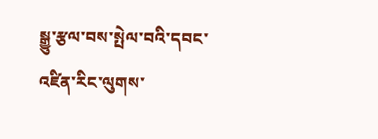སྒྱུ་རྩལ་བས་སྤེལ་བའི་དབང་འཛིན་རིང་ལུགས་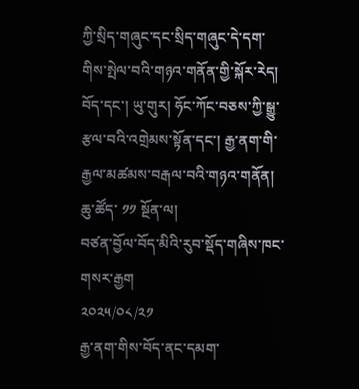ཀྱི་སྲིད་གཞུང་དང་སྲིད་གཞུང་དེ་དག་གིས་སྤེལ་བའི་གཉའ་གནོན་གྱི་སྐོར་རེད།
བོད་དང་། ཡུ་གུར། ཧོང་ཀོང་བཅས་ཀྱི་སྒྱུ་རྩལ་བའི་འགྲེམས་སྟོན་དང་། རྒྱ་ནག་གི་རྒྱལ་མཚམས་བརྒལ་བའི་གཉའ་གནོན།
ཆུ་ཚོད་ ༡༡ སྔོན་ལ།
བཙན་བྱོལ་བོད་མིའི་རུབ་སྡོད་གཞིས་ཁང་གསར་རྒྱག
༢༠༢༥/༠༨/༢༡
རྒྱ་ནག་གིས་བོད་ནང་དམག་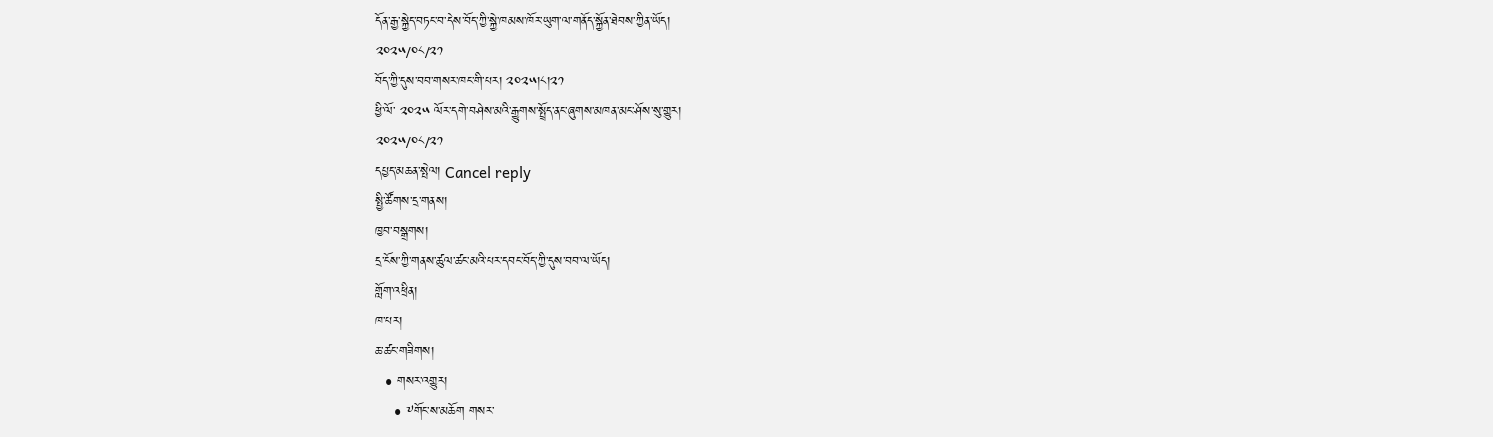དོན་རྒྱ་སྐྱེད་བཏང་བ་དེས་བོད་ཀྱི་སྐྱེ་ཁམས་ཁོར་ཡུག་ལ་གནོད་སྐྱོན་ཐེབས་ཀྱིན་ཡོད།
༢༠༢༥/༠༨/༢༡
བོད་ཀྱི་དུས་བབ་གསར་ཁང་གི་པར། ༢༠༢༥།༨།༢༡
ཕྱི་ལོ་ ༢༠༢༥ ལོར་དགེ་བཤེས་མའི་རྒྱུགས་སྤྲོད་ནང་ཞུགས་མཁན་མང་ཤོས་སུ་གྱུར།
༢༠༢༥/༠༨/༢༡
དཔྱད་མཆན་སྤེལ། Cancel reply
སྤྱི་ཚོགས་དྲ་གནས།
ཁྱབ་བསྒྲགས།
དྲ་ངོས་ཀྱི་གནས་ཚུལ་ཚང་མའི་པར་དབང་བོད་ཀྱི་དུས་བབ་ལ་ཡོད།
གློག་འཕྲིན།
ཁ་པར།
ཆ་ཚང་གཟིགས།
  • གསར་འགྱུར།
    • ༸གོང་ས་མཆོག གསར་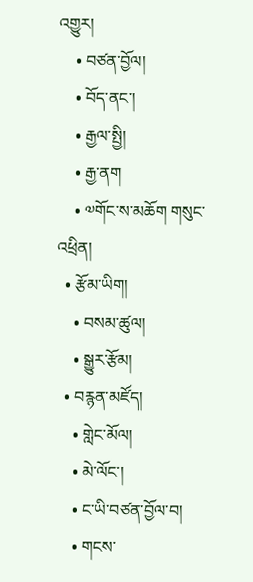འགྱུར།
    • བཙན་བྱོལ།
    • བོད་ནང་།
    • རྒྱལ་སྤྱི།
    • རྒྱ་ནག
    • ༧གོང་ས་མཆོག གསུང་འཕྲིན།
  • རྩོམ་ཡིག།
    • བསམ་ཚུལ།
    • སྒྱུར་རྩོམ།
  • བརྙན་མཛོད།
    • གླེང་མོལ།
    • མེ་ལོང་།
    • ང་ཡི་བཙན་བྱོལ་བ།
    • གངས་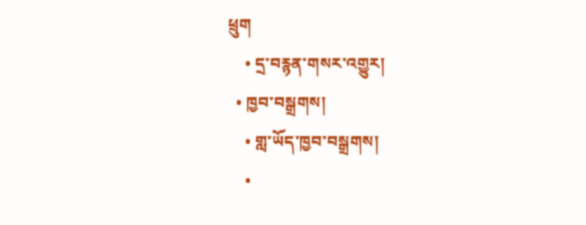ཕྲུག
    • དྲ་བརྙན་གསར་འགྱུར།
  • ཁྱབ་བསྒྲགས།
    • གླ་ཡོད་ཁྱབ་བསྒྲགས།
    •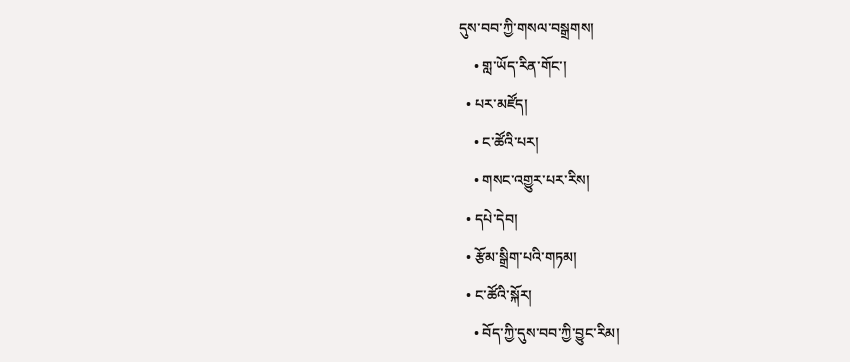དུས་བབ་ཀྱི་གསལ་བསྒྲགས།
    • གླ་ཡོད་རིན་གོང་།
  • པར་མཛོད།
    • ང་ཚོའི་པར།
    • གསང་འགྱུར་པར་རིས།
  • དཔེ་དེབ།
  • རྩོམ་སྒྲིག་པའི་གཏམ།
  • ང་ཚོའི་སྐོར།
    • བོད་ཀྱི་དུས་བབ་ཀྱི་བྱུང་རིམ།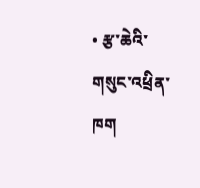• རྩ་ཆེའི་གསུང་འཕྲིན་ཁག